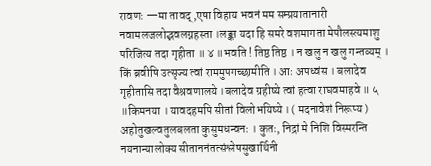रावणः —मा तावद्,एषा विहाय भवनं मम सम्प्रयातानारी नवामलजलोद्भवलग्नहस्ता ।लङ्का यदा हि समरे वशमागता मेपौलस्त्यमाशु परिजित्य तदा गृहीता ॥ ४ ॥भवति ! तिष्ठ तिष्ठ । न खलु न खलु गन्तव्यम् । किं ब्रवीषि उत्सृज्य त्वां राममुपगच्छामीति । आः अपध्वंस । बलादेव गृहीतासि तदा वैश्रवणालये ।बलादेव ग्रहीष्ये त्वां हत्वा राघवमाहवे ॥ ५ ॥किमनया । यावदहमपि सीतां विलोभयिष्ये । ( मदनावेशं निरूप्य ) अहोतुखल्वतुलबलता कुसुमधन्वनः । कुतः, निद्रां मे निशि विस्मरन्ति नयनान्यालोक्य सीताननंतत्संश्लेषसुखार्थिनी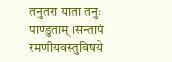तनुतरा याता तनुः पाण्डुताम् ।सन्तापं रमणीयवस्तुविषये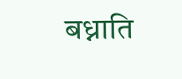बध्नाति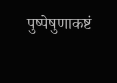पुष्पेषुणाकष्टं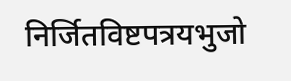निर्जितविष्टपत्रयभुजो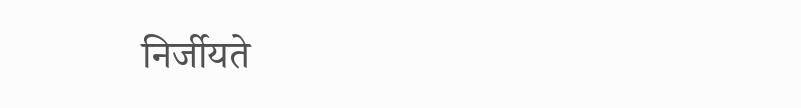निर्जीयते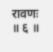रावणः ॥ ६ ॥